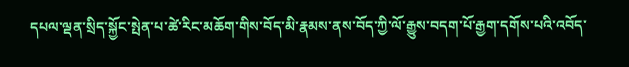དཔལ་ལྡན་སྲིད་སྐྱོང་སྤེན་པ་ཚེ་རིང་མཆོག་གིས་བོད་མི་རྣམས་ནས་བོད་ཀྱི་ལོ་རྒྱུས་བདག་པོ་རྒྱག་དགོས་པའི་འབོད་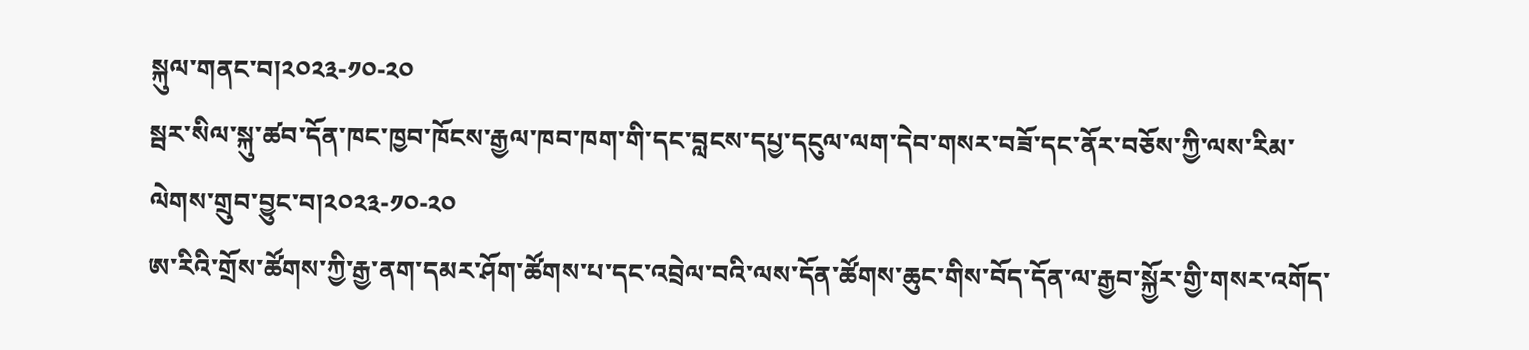སྐུལ་གནང་བ།༢༠༢༣-༡༠-༢༠
སྦར་སིལ་སྐུ་ཚབ་དོན་ཁང་ཁྱབ་ཁོངས་རྒྱལ་ཁབ་ཁག་གི་དང་བླངས་དཔྱ་དངུལ་ལག་དེབ་གསར་བཟོ་དང་ནོར་བཅོས་ཀྱི་ལས་རིམ་ལེགས་གྲུབ་བྱུང་བ།༢༠༢༣-༡༠-༢༠
ཨ་རིའི་གྲོས་ཚོགས་ཀྱི་རྒྱ་ནག་དམར་ཤོག་ཚོགས་པ་དང་འབྲེལ་བའི་ལས་དོན་ཚོགས་ཆུང་གིས་བོད་དོན་ལ་རྒྱབ་སྐྱོར་གྱི་གསར་འགོད་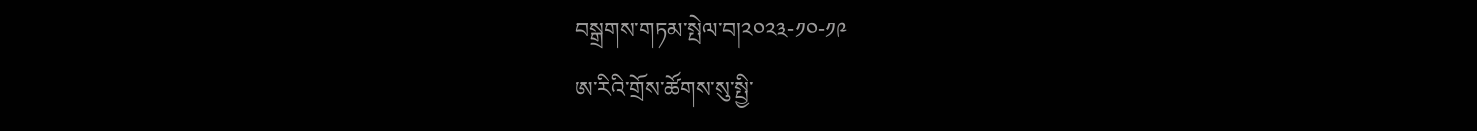བསྒྲགས་གཏམ་སྤེལ་བ།༢༠༢༣-༡༠-༡༩
ཨ་རིའི་གྲོས་ཚོགས་སུ་སྤྱི་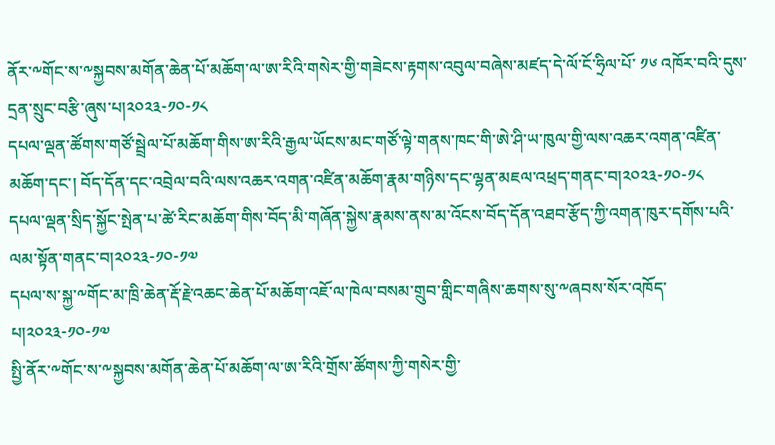ནོར་༸གོང་ས་༸སྐྱབས་མགོན་ཆེན་པོ་མཆོག་ལ་ཨ་རིའི་གསེར་གྱི་གཟེངས་རྟགས་འབུལ་བཞེས་མཛད་དེ་ལོ་ངོ་ཧྲིལ་པོ་ ༡༦ འཁོར་བའི་དུས་དྲན་སྲུང་བརྩི་ཞུས་པ།༢༠༢༣-༡༠-༡༨
དཔལ་ལྡན་ཚོགས་གཙོ་སྦྲེལ་པོ་མཆོག་གིས་ཨ་རིའི་རྒྱལ་ཡོངས་མང་གཙོ་ལྟེ་གནས་ཁང་གི་ཨེ་ཤི་ཡ་ཁུལ་གྱི་ལས་འཆར་འགན་འཛིན་མཆོག་དང་། བོད་དོན་དང་འབྲེལ་བའི་ལས་འཆར་འགན་འཛིན་མཆོག་རྣམ་གཉིས་དང་ལྷན་མཇལ་འཕྲད་གནང་བ།༢༠༢༣-༡༠-༡༨
དཔལ་ལྡན་སྲིད་སྐྱོང་སྤེན་པ་ཚེ་རིང་མཆོག་གིས་བོད་མི་གཞོན་སྐྱེས་རྣམས་ནས་མ་འོངས་བོད་དོན་འཐབ་རྩོད་ཀྱི་འགན་ཁུར་དགོས་པའི་ལམ་སྟོན་གནང་བ།༢༠༢༣-༡༠-༡༧
དཔལ་ས་སྐྱ་༸གོང་མ་ཁྲི་ཆེན་རྡོ་རྗེ་འཆང་ཆེན་པོ་མཆོག་འཇོ་ལ་ཁེལ་བསམ་གྲུབ་གླིང་གཞིས་ཆགས་སུ་༸ཞབས་སོར་འཁོད་པ།༢༠༢༣-༡༠-༡༧
སྤྱི་ནོར་༸གོང་ས་༸སྐྱབས་མགོན་ཆེན་པོ་མཆོག་ལ་ཨ་རིའི་གྲོས་ཚོགས་ཀྱི་གསེར་གྱི་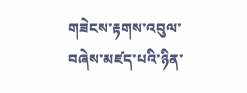གཟེངས་རྟགས་འབུལ་བཞེས་མཛད་པའི་ཉིན་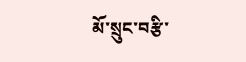མོ་སྲུང་བརྩི་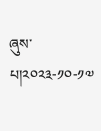ཞུས་པ།༢༠༢༣-༡༠-༡༧